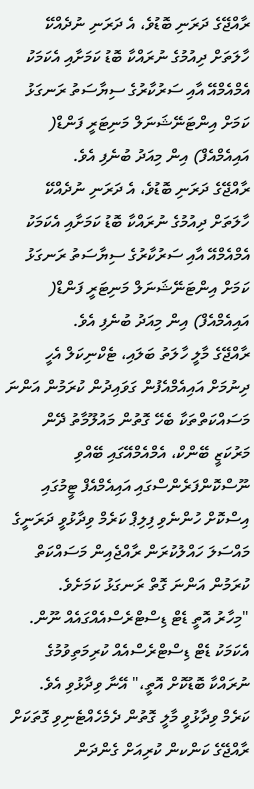ރާއްޖޭގެ ދަރަނި ބޮޑުވެ، އެ ދަރަނި ނުދެއްކޭ ހާލަތަށް ދިއުމުގެ ނުރައްކާ ބޮޑު ކަމަށާއި އެކަމަކު އެމްއެމްއޭ އާއި ސަރުކާރުގެ ސިޔާސަތު ރަނގަޅު ކަމަށް އިންޓަނޭޝަނަލް މަނިޓަރީ ފަންޑް( އައިއެމްއެފް) އިން މިއަދު ބުނެފި އެވެ.
ރާއްޖޭގެ ދަރަނި ބޮޑުވެ، އެ ދަރަނި ނުދެއްކޭ ހާލަތަށް ދިއުމުގެ ނުރައްކާ ބޮޑު ކަމަށާއި އެކަމަކު އެމްއެމްއޭ އާއި ސަރުކާރުގެ ސިޔާސަތު ރަނގަޅު ކަމަށް އިންޓަނޭޝަނަލް މަނިޓަރީ ފަންޑް( އައިއެމްއެފް) އިން މިއަދު ބުނެފި އެވެ.
ރާއްޖޭގެ މާލީ ހާލަތު ބަލައި، ޓެކްނިކަލް އެހީ ދިނުމަށް އައިއެމްއެފުން ގަވައިދުން ކުރަމުން އަންނަ މަސައްކަތްތަކާ ބެހޭ ގޮތުން މައުލޫމާތު ދޭން މަރުކަޒީ ބޭންކް، އެމްއެމްއޭގައި ބޭއްވި ނޫސްކޮންފަރެންސްގައި އައިއެމްއެފް ޓީމުގައި އިސްކޮށް ހުންނެވި ފިލިޕް ކަރެމް ވިދާޅުވީ ދަރަނީގެ މައްސަލަ ހައްލުކުރަން ރާއްޖެއިން މަސައްކަތް ކުރަމުން އަންނަ ގޮތް ރަނގަޅު ކަމަށެވެ.
"މިހާރު އޮތީ ޑެޓް ޑިސްޓްރެސްއެއްގައެއް ނޫން. އެކަމަކު ޑެޓް ޑިސްޓްރެސްއެއް ކުރިމަތިވުމުގެ ނުރައްކާ ބޮޑުކޮށް އޮތީ،" އޭނާ ވިދާޅުވި އެވެ.
ކަރެމް ވިދާޅުވީ މާލީ ގޮތުން ދެމެހެއްޓެނިވި ގޮތަކަށް ރާއްޖޭގެ ކަންކން ކުރިއަށް ގެންދަން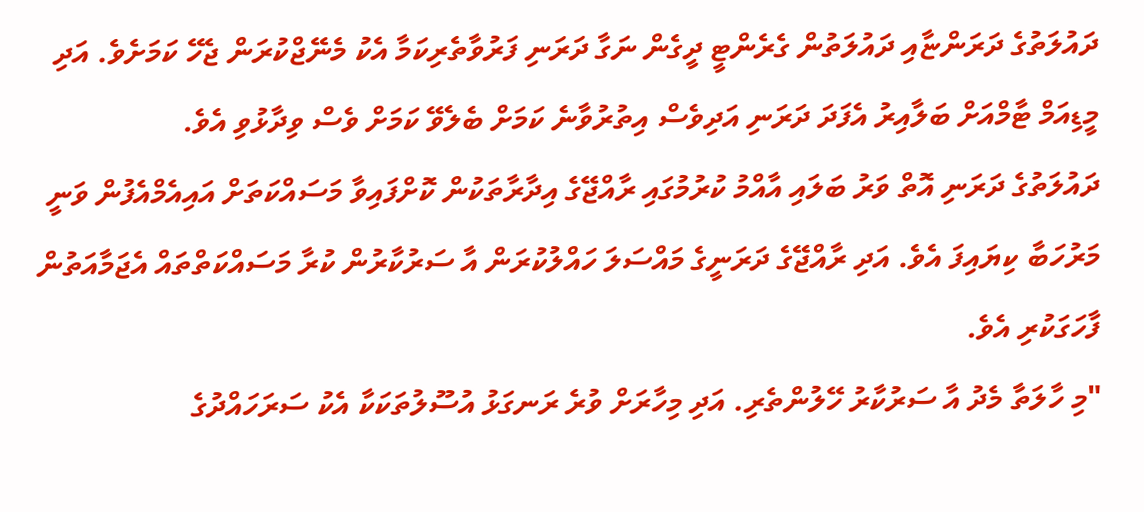ދައުލަތުގެ ދަރަންޏާއި ދައުލަތުން ގެރެންޓީ ދީގެން ނަގާ ދަރަނި ފަރުވާތެރިކަމާ އެކު މެނޭޖްކުރަން ޖެހޭ ކަމަށެވެ. އަދި މީޑިއަމް ޓާމްއަށް ބަލާއިރު އެފަދަ ދަރަނި އަދިވެސް އިތުރުވާނެ ކަމަށް ބެލެވޭ ކަމަށް ވެސް ވިދާޅުވި އެވެ.
ދައުލަތުގެ ދަރަނި އޮތް ވަރު ބަލައި އާއްމު ކުރުމުގައި ރާއްޖޭގެ އިދާރާތަކުން ކޮށްފައިވާ މަސައްކަތަށް އައިއެމްއެފުން ވަނީ މަރުހަބާ ކިޔައިފަ އެވެ. އަދި ރާއްޖޭގެ ދަރަނީގެ މައްސަލަ ހައްލުކުރަން އާ ސަރުކާރުން ކުރާ މަސައްކަތްތައް އެޖަމާއަތުން ފާހަގަކުރި އެވެ.
"މި ހާލަތާ މެދު އާ ސަރުކާރު ހޭލުންތެރި. އަދި މިހާރަށް ވުރެ ރަނގަޅު އުސޫލުތަކަކާ އެކު ސަރަހައްދުގެ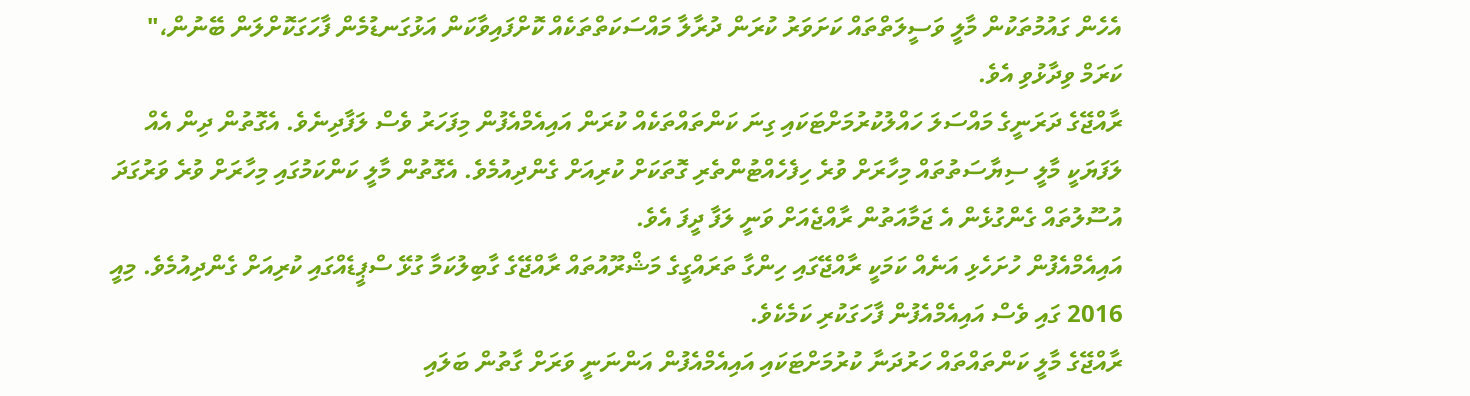އެހެން ގައުމުތަކުން މާލީ ވަސީލަތްތައް ކަށަވަރު ކުރަން ދުރާލާ މައްސަކަތްތަކެއް ކޮށްފައިވާކަން އަޅުގަނޑުމެން ފާހަގަކޮށްލަން ބޭނުން،" ކަރަމް ވިދާޅުވި އެވެ.
ރާއްޖޭގެ ދަރަނީގެ މައްސަލަ ހައްލުކުރުމަށްޓަކައި ގިނަ ކަންތައްތަކެއް ކުރަން އައިއެމްއެފުން މިފަހަރު ވެސް ލަފާދިނެވެ. އެގޮތުން ދިން އެއް ލަފަޔަކީ މާލީ ސިޔާސަތުތައް މިހާރަށް ވުރެ ހިފެހެއްޓުންތެރި ގޮތަކަށް ކުރިއަށް ގެންދިއުމެވެ. އެގޮތުން މާލީ ކަންކަމުގައި މިހާރަށް ވުރެ ވަރުގަދަ އުސޫލުތައް ގެންގުޅެން އެ ޖަމާއަތުން ރާއްޖެއަށް ވަނީ ލަފާ ދީފަ އެވެ.
އައިއެމްއެފުން ހުށަހެޅި އަނެއް ކަމަކީ ރާއްޖޭގައި ހިންގާ ތަރައްގީގެ މަޝްރޫއުތައް ރާއްޖޭގެ ގާބިލުކަމާ ގުޅޭ ސްޕީޑެއްގައި ކުރިއަށް ގެންދިއުމެވެ. މިއީ 2016 ގައި ވެސް އައިއެމްއެފުން ފާހަގަކުރި ކަމެކެވެ.
ރާއްޖޭގެ މާލީ ކަންތައްތައް ހަރުދަނާ ކުރުމަށްޓަކައި އައިއެމްއެފުން އަންނަނީ ވަރަށް ގާތުން ބަލައި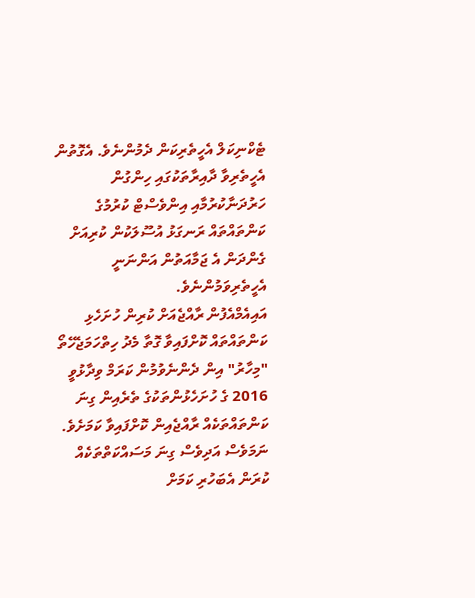ޓެކްނިކަލް އެހީތެރިކަން ދެމުންނެވެ. އެގޮތުން އެހީތެރިވާ ދާއިރާތަކުގައި ހިންގުން ހަރުދަނާކުރުމާއި އިންވެސްޓް ކުރުމުގެ ކަންތައްތައް ރަނގަޅު އުސޫލަކުން ކުރިއަށް ގެންދަން އެ ޖަމާއަތުން އަންނަނީ އެހީތެރިވަމުންނެވެ.
އައިއެމްއެފުން ރާއްޖެއަށް ކުރިން ހުށަހެޅި ކަންތައްތައް ކޮށްފައިވާ ގޮތާ މެދު ހިތްހަމަޖެހޭތޯ "މިހާރު" އިން ދެންނެވުމުން ކަރަމް ވިދާޅުވީ 2016 ގެ ހުށަހެޅުންތަކުގެ ތެރެއިން ގިނަ ކަންތައްތަކެއް ރާއްޖެއިން ކޮށްފައިވާ ކަމަށެވެ. ނަމަވެސް އަދިވެސް ގިނަ މަސައްކަތްތަކެއް ކުރަން އެބަހުރި ކަމަށް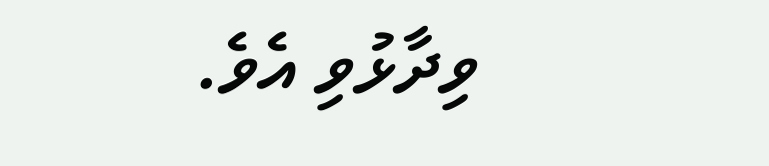ވިދާޅުވި އެވެ.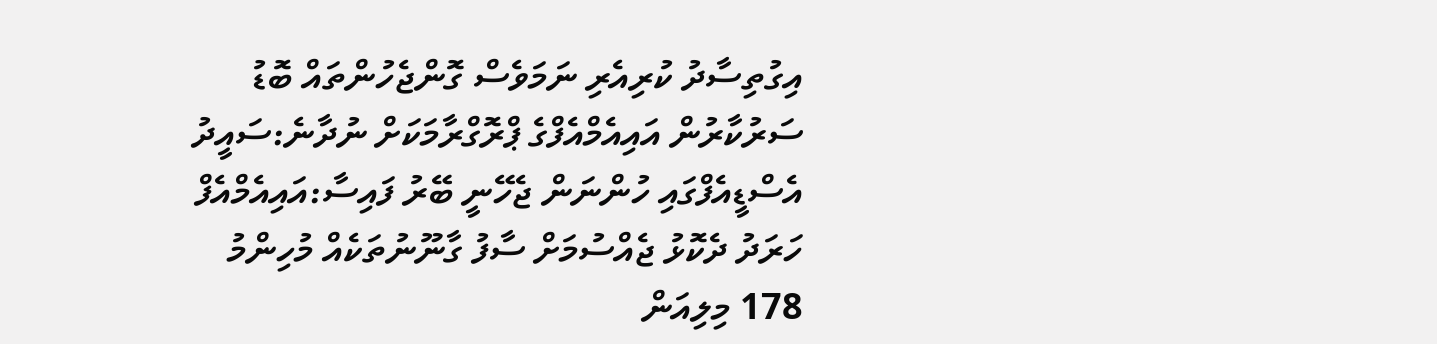އިގުތިސާދު ކުރިއެރި ނަމަވެސް ގޮންޖެހުންތައް ބޮޑު
ސަރުކާރުން އައިއެމްއެފްގެ ޕްރޮގްރާމަކަށް ނުދާނެ:ސައީދު
އެސްޑީއެފްގައި ހުންނަން ޖެހޭނީ ބޭރު ފައިސާ:އައިއެމްއެފް
ހަރަދު ދެކޮޅު ޖެއްސުމަށް ސާފު ގާނޫނުތަކެއް މުހިންމު
178 މިލިއަން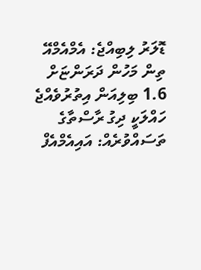ޑޮލަރު ލިބިއްޖެ: އެމްއެމްއޭ
ތިން މަހުން ދަރަންޏަށް 1.6 ބިލިއަން އިތުރުވެއްޖެ
ހައްލަކީ ދިގު ރާސްތާގެ ތަސައްވުރެއް: އައިއެމްއެފް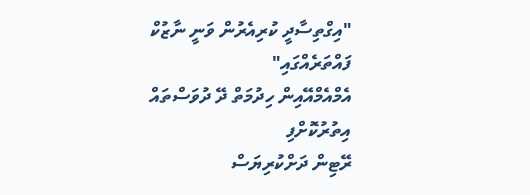"އިގްތިސާދީ ކުރިއެރުން ވަނީ ނާޒުކް ފައްތަރެއްގައި"
އެމްއެމްއޭއިން ހިދުމަތް ދޭ ދުވަސްތައް އިތުރުކޮށްފި
ރޭޓިން ދަށްކުރިޔަސް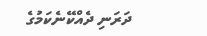ދަރަނި ދެއްކޭނެކަމުގެ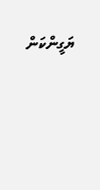ޔަގީންކަން